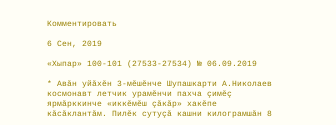Комментировать

6 Сен, 2019

«Хыпар» 100-101 (27533-27534) № 06.09.2019

* Авăн уйăхĕн 3-мĕшĕнче Шупашкарти А.Николаев космонавт летчик урамĕнчи пахча çимĕç ярмăрккинче «иккĕмĕш çăкăр» хакĕпе кăсăклантăм. Пилĕк сутуçă кашни килограмшăн 8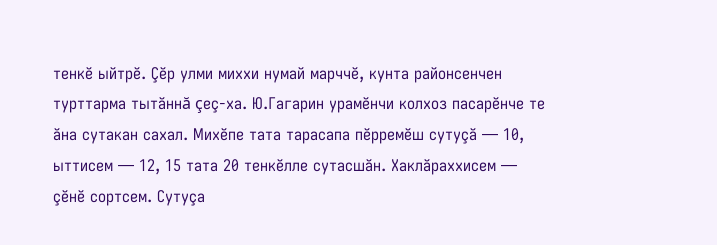тенкĕ ыйтрĕ. Çĕр улми миххи нумай марччĕ, кунта районсенчен турттарма тытăннă çеç-ха. Ю.Гагарин урамĕнчи колхоз пасарĕнче те ăна сутакан сахал. Михĕпе тата тарасапа пĕрремĕш сутуçă — 10, ыттисем — 12, 15 тата 20 тенкĕлле сутасшăн. Хаклăраххисем — çĕнĕ сортсем. Сутуçа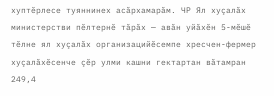хуптĕрлесе туяннинех асăрхамарăм. ЧР Ял хуçалăх министерстви пĕлтернĕ тăрăх — авăн уйăхĕн 5-мĕшĕ тĕлне ял хуçалăх организацийĕсемпе хресчен-фермер хуçалăхĕсенче çĕр улми кашни гектартан вăтамран 249,4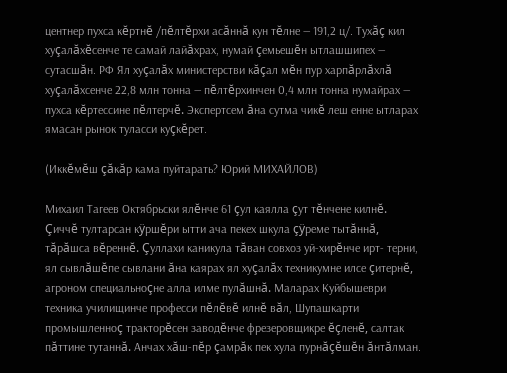центнер пухса кĕртнĕ /пĕлтĕрхи асăннă кун тĕлне — 191,2 ц/. Тухăç кил хуçалăхĕсенче те самай лайăхрах, нумай çемьешĕн ытлашшипех — сутасшăн. РФ Ял хуçалăх министерстви кăçал мĕн пур харпăрлăхлă хуçалăхсенче 22,8 млн тонна — пĕлтĕрхинчен 0,4 млн тонна нумайрах — пухса кĕртессине пĕлтерчĕ. Экспертсем ăна сутма чикĕ леш енне ытларах ямасан рынок туласси куçкĕрет.

(Иккĕмĕш çăкăр кама пуйтарать? Юрий МИХАЙЛОВ)

Михаил Тагеев Октябрьски ялĕнче 61 çул каялла çут тĕнчене килнĕ. Çиччĕ тултарсан кÿршĕри ытти ача пекех шкула çÿреме тытăннă, тăрăшса вĕреннĕ. Çуллахи каникула тăван совхоз уй-хирĕнче ирт- терни, ял сывлăшĕпе сывлани ăна каярах ял хуçалăх техникумне илсе çитернĕ, агроном специальноçне алла илме пулăшнă. Маларах Куйбышеври техника училищинче професси пĕлĕвĕ илнĕ вăл, Шупашкарти промышленноç тракторĕсен заводĕнче фрезеровщикре ĕçленĕ, салтак пăттине тутаннă. Анчах хăш-пĕр çамрăк пек хула пурнăçĕшĕн ăнтăлман.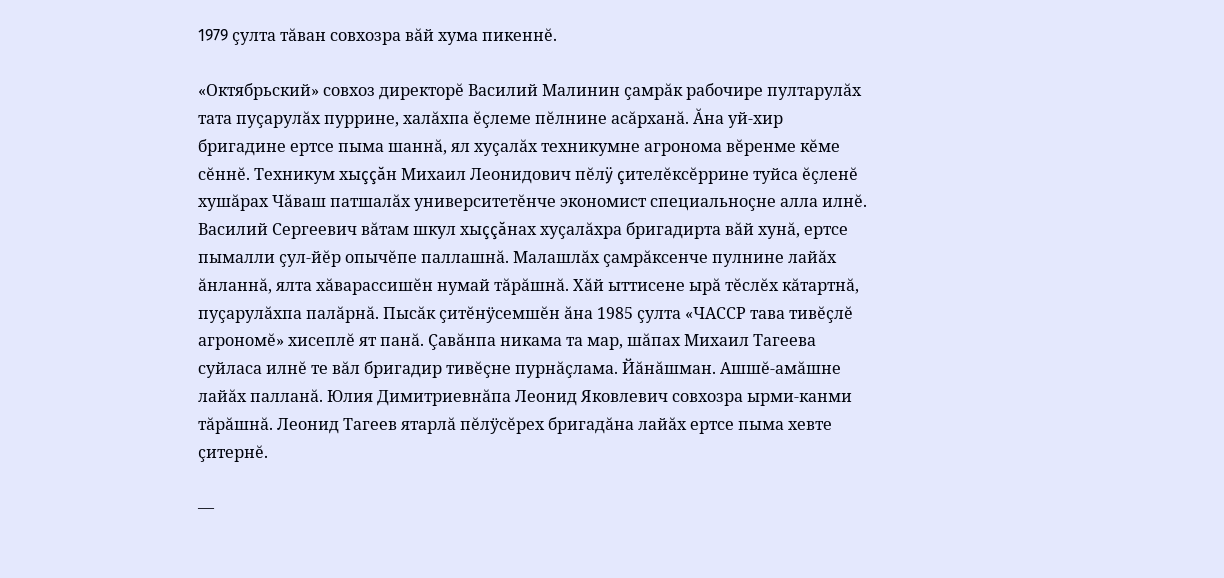1979 çулта тăван совхозра вăй хума пикеннĕ.

«Октябрьский» совхоз директорĕ Василий Малинин çамрăк рабочире пултарулăх тата пуçарулăх пуррине, халăхпа ĕçлеме пĕлнине асăрханă. Ăна уй-хир бригадине ертсе пыма шаннă, ял хуçалăх техникумне агронома вĕренме кĕме сĕннĕ. Техникум хыççăн Михаил Леонидович пĕлÿ çителĕксĕррине туйса ĕçленĕ хушăрах Чăваш патшалăх университетĕнче экономист специальноçне алла илнĕ. Василий Сергеевич вăтам шкул хыççăнах хуçалăхра бригадирта вăй хунă, ертсе пымалли çул-йĕр опычĕпе паллашнă. Малашлăх çамрăксенче пулнине лайăх ăнланнă, ялта хăварассишĕн нумай тăрăшнă. Хăй ыттисене ырă тĕслĕх кăтартнă, пуçарулăхпа палăрнă. Пысăк çитĕнÿсемшĕн ăна 1985 çулта «ЧАССР тава тивĕçлĕ агрономĕ» хисеплĕ ят панă. Çавăнпа никама та мар, шăпах Михаил Тагеева суйласа илнĕ те вăл бригадир тивĕçне пурнăçлама. Йăнăшман. Ашшĕ-амăшне лайăх палланă. Юлия Димитриевнăпа Леонид Яковлевич совхозра ырми-канми тăрăшнă. Леонид Тагеев ятарлă пĕлÿсĕрех бригадăна лайăх ертсе пыма хевте çитернĕ.

—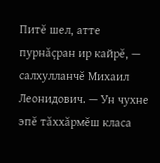Питĕ шел, атте пурнăçран ир кайрĕ, — салхулланчĕ Михаил Леонидович. — Ун чухне эпĕ тăххăрмĕш класа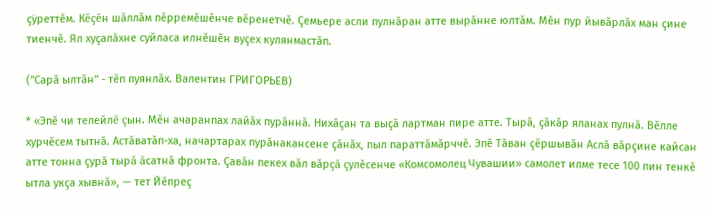çÿреттĕм. Кĕçĕн шăллăм пĕрремĕшĕнче вĕренетчĕ. Çемьере асли пулнăран атте вырăнне юлтăм. Мĕн пур йывăрлăх ман çине тиенчĕ. Ял хуçалăхне суйласа илнĕшĕн вуçех кулянмастăп.

("Сарă ылтăн" - тĕп пуянлăх. Валентин ГРИГОРЬЕВ)

* «Эпĕ чи телейлĕ çын. Мĕн ачаранпах лайăх пурăннă. Нихăçан та выçă лартман пире атте. Тырă, çăкăр яланах пулнă. Вĕлле хурчĕсем тытнă. Астăватăп-ха, начартарах пурăнакансене çăнăх, пыл параттăмăрччĕ. Эпĕ Тăван çĕршывăн Аслă вăрçине кайсан атте тонна çурă тырă ăсатнă фронта. Çавăн пекех вăл вăрçă çулĕсенче «Комсомолец Чувашии» самолет илме тесе 100 пин тенкĕ ытла укçа хывнă», — тет Йĕпреç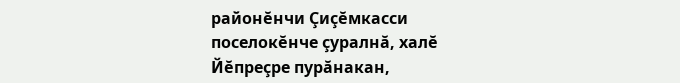районĕнчи Çиçĕмкасси поселокĕнче çуралнă, халĕ Йĕпреçре пурăнакан,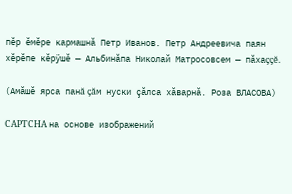пĕр ĕмĕре кармашнă Петр Иванов. Петр Андреевича паян хĕрĕпе кĕрÿшĕ — Альбинăпа Николай Матросовсем — пăхаççĕ.

(Амăшĕ ярса панă çăм нуски çăлса хăварнă. Роза ВЛАСОВА)

CAPTCHA на основе изображений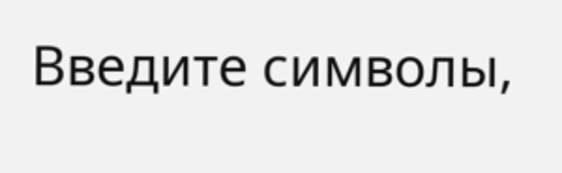Введите символы,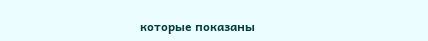которые показаны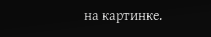на картинке.